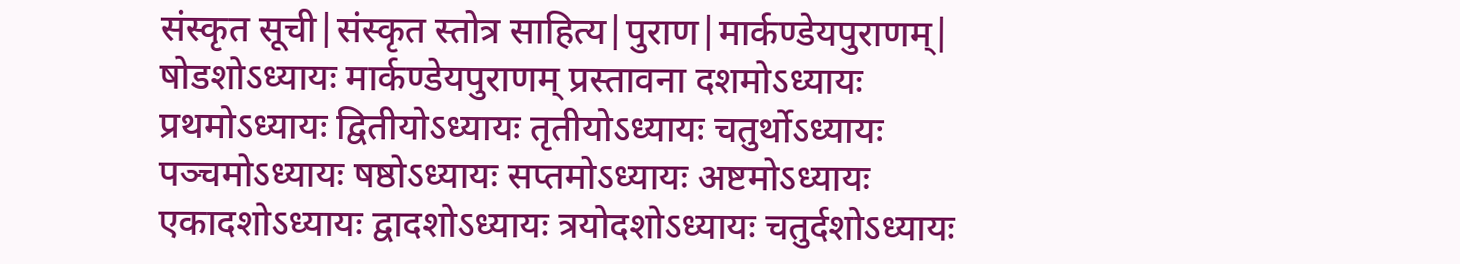संस्कृत सूची|संस्कृत स्तोत्र साहित्य|पुराण|मार्कण्डेयपुराणम्| षोडशोऽध्यायः मार्कण्डेयपुराणम् प्रस्तावना दशमोऽध्यायः प्रथमोऽध्यायः द्वितीयोऽध्यायः तृतीयोऽध्यायः चतुर्थोऽध्यायः पञ्चमोऽध्यायः षष्ठोऽध्यायः सप्तमोऽध्यायः अष्टमोऽध्यायः एकादशोऽध्यायः द्वादशोऽध्यायः त्रयोदशोऽध्यायः चतुर्दशोऽध्यायः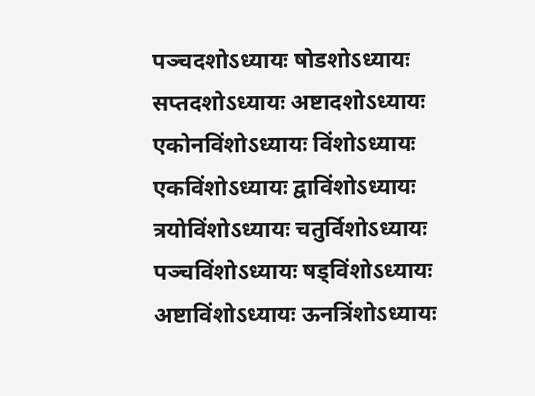पञ्चदशोऽध्यायः षोडशोऽध्यायः सप्तदशोऽध्यायः अष्टादशोऽध्यायः एकोनविंशोऽध्यायः विंशोऽध्यायः एकविंशोऽध्यायः द्वाविंशोऽध्यायः त्रयोविंशोऽध्यायः चतुर्विशोऽध्यायः पञ्चविंशोऽध्यायः षड्विंशोऽध्यायः अष्टाविंशोऽध्यायः ऊनत्रिंशोऽध्यायः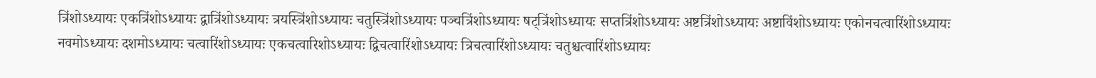त्रिंशोऽध्यायः एकत्रिंशोऽध्यायः द्वात्रिंशोऽध्यायः त्रयस्त्रिंशोऽध्यायः चतुस्त्रिंशोऽध्यायः पञ्चत्रिंशोऽध्यायः षट्त्रिंशोऽध्यायः सप्तत्रिंशोऽध्यायः अष्टत्रिंशोऽध्यायः अष्टाविंशोऽध्यायः एकोनचत्वारिंशोऽध्यायः नवमोऽध्यायः दशमोऽध्यायः चत्वारिंशोऽध्यायः एकचत्वारिशोऽध्यायः द्विचत्वारिंशोऽध्यायः त्रिचत्वारिंशोऽध्यायः चतुश्चत्वारिंशोऽध्यायः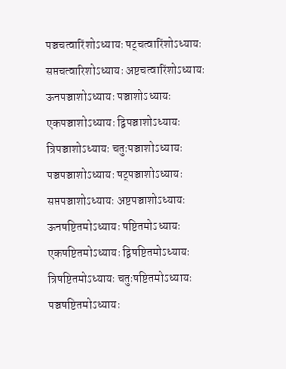पञ्चचत्वारिंशोऽध्यायः षट्चत्वारिंशोऽध्यायः सप्तचत्वारिशोऽध्यायः अष्टचत्वारिंशोऽध्यायः ऊनपञ्चाशोऽध्यायः पञ्चाशोऽध्यायः एकपञ्चाशोऽध्यायः द्विपञ्चाशोऽध्यायः त्रिपञ्चाशोऽध्यायः चतुःपञ्चाशोऽध्यायः पञ्चपञ्चाशोऽध्यायः षट्पञ्चाशोऽध्यायः सप्तपञ्चाशोऽध्यायः अष्टपञ्चाशोऽध्यायः ऊनषष्टितमोऽध्यायः षष्टितमोऽध्यायः एकषष्टितमोऽध्यायः द्विषष्टितमोऽध्यायः त्रिषष्टितमोऽध्यायः चतुःषष्टितमोऽध्यायः पञ्चषष्टितमोऽध्यायः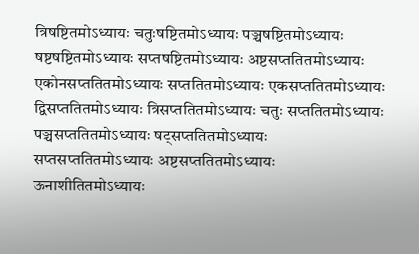त्रिषष्टितमोऽध्यायः चतुःषष्टितमोऽध्यायः पञ्चषष्टितमोऽध्यायः षष्टषष्टितमोऽध्यायः सप्तषष्टितमोऽध्यायः अष्टसप्ततितमोऽध्यायः एकोनसप्ततितमोऽध्यायः सप्ततितमोऽध्यायः एकसप्ततितमोऽध्यायः द्विसप्ततितमोऽध्यायः त्रिसप्ततितमोऽध्यायः चतुः सप्ततितमोऽध्यायः पञ्चसप्ततितमोऽध्यायः षट्सप्ततितमोऽध्यायः सप्तसप्ततितमोऽध्यायः अष्टसप्ततितमोऽध्यायः ऊनाशीतितमोऽध्यायः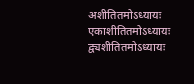अशीतितमोऽध्यायः एकाशीतितमोऽध्यायः द्व्यशीतितमोऽध्यायः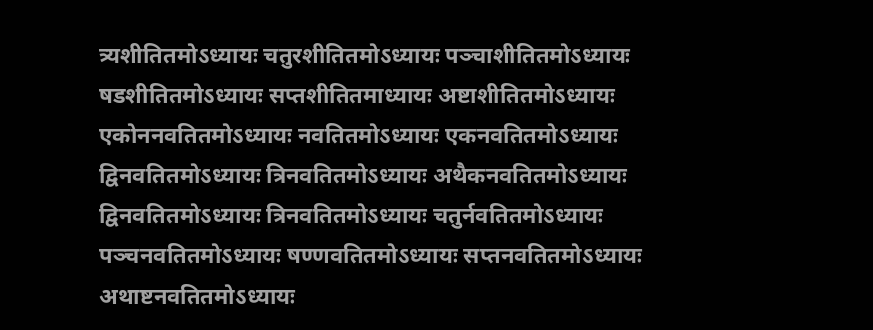त्र्यशीतितमोऽध्यायः चतुरशीतितमोऽध्यायः पञ्चाशीतितमोऽध्यायः षडशीतितमोऽध्यायः सप्तशीतितमाध्यायः अष्टाशीतितमोऽध्यायः एकोननवतितमोऽध्यायः नवतितमोऽध्यायः एकनवतितमोऽध्यायः द्विनवतितमोऽध्यायः त्रिनवतितमोऽध्यायः अथैकनवतितमोऽध्यायः द्विनवतितमोऽध्यायः त्रिनवतितमोऽध्यायः चतुर्नवतितमोऽध्यायः पञ्चनवतितमोऽध्यायः षण्णवतितमोऽध्यायः सप्तनवतितमोऽध्यायः अथाष्टनवतितमोऽध्यायः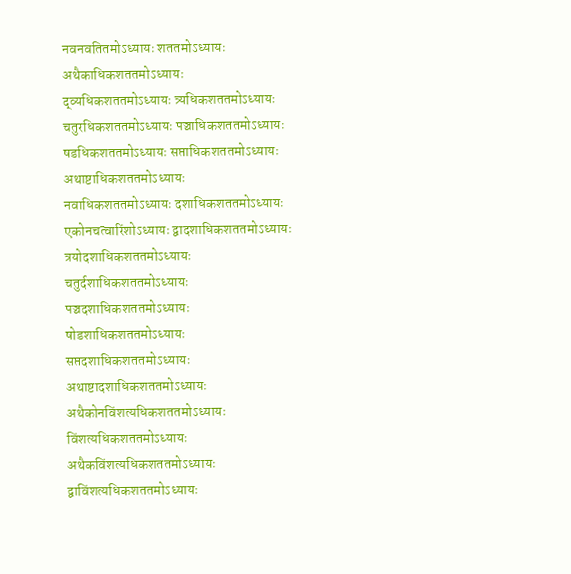नवनवतितमोऽध्यायः शततमोऽध्यायः अथैकाधिकशततमोऽध्यायः द्व्यधिकशततमोऽध्यायः त्र्यधिकशततमोऽध्यायः चतुरधिकशततमोऽध्यायः पञ्चाधिकशततमोऽध्यायः षडधिकशततमोऽध्यायः सप्ताधिकशततमोऽध्यायः अथाष्टाधिकशततमोऽध्यायः नवाधिकशततमोऽध्यायः दशाधिकशततमोऽध्यायः एकोनचत्वारिंशोऽध्यायः द्वादशाधिकशततमोऽध्यायः त्रयोदशाधिकशततमोऽध्यायः चतुर्दशाधिकशततमोऽध्यायः पञ्चदशाधिकशततमोऽध्यायः षोडशाधिकशततमोऽध्यायः सप्तदशाधिकशततमोऽध्यायः अथाष्टादशाधिकशततमोऽध्यायः अथैकोनविंशत्यधिकशततमोऽध्यायः विंशत्यधिकशततमोऽध्यायः अथैकविंशत्यधिकशततमोऽध्यायः द्वाविंशत्यधिकशततमोऽध्यायः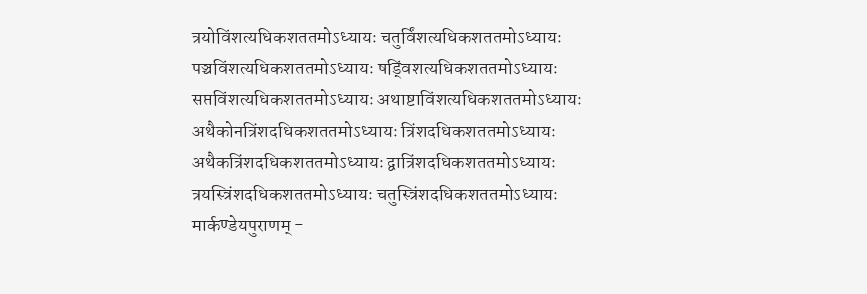त्रयोविंशत्यधिकशततमोऽध्यायः चतुर्विंशत्यधिकशततमोऽध्यायः पञ्चविंशत्यधिकशततमोऽध्यायः षड्विंशत्यधिकशततमोऽध्यायः सप्तविंशत्यधिकशततमोऽध्यायः अथाष्टाविंशत्यधिकशततमोऽध्यायः अथैकोनत्रिंशदधिकशततमोऽध्यायः त्रिंशदधिकशततमोऽध्यायः अथैकत्रिंशदधिकशततमोऽध्यायः द्वात्रिंशदधिकशततमोऽध्यायः त्रयस्त्रिंशदधिकशततमोऽध्यायः चतुस्त्रिंशदधिकशततमोऽध्यायः मार्कण्डेयपुराणम् -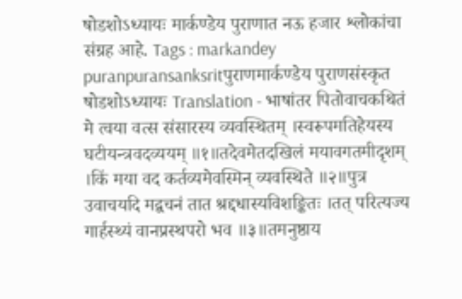षोडशोऽध्यायः मार्कण्डेय पुराणात नऊ हजार श्लोकांचा संग्रह आहे. Tags : markandey puranpuransanksritपुराणमार्कण्डेय पुराणसंस्कृत षोडशोऽध्यायः Translation - भाषांतर पितोवाचकथितं मे त्वया वत्स संसारस्य व्यवस्थितम् ।स्वरूपमतिहेयस्य घटीयन्त्रवदव्ययम् ॥१॥तदेवमेतदखिलं मयावगतमीदृशम् ।किं मया वद कर्तव्यमेवस्मिन् व्यवस्थिते ॥२॥पुत्र उवाचयदि मद्वचनं तात श्रद्दधास्यविशङ्कितः ।तत् परित्यज्य गार्हस्थ्यं वानप्रस्थपरो भव ॥३॥तमनुष्ठाय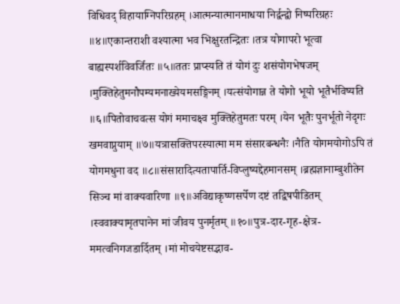विधिवद् विहायाग्निपरिग्रहम् ।आत्मन्यात्मानमाधया निर्द्वन्द्वो निष्परिग्रहः ॥४॥एकान्तराशी वश्यात्मा भव भिक्षुरतन्द्रितः ।तत्र योगापरो भूत्वा बाह्यस्पर्शविवर्जितः ॥५॥ततः प्राप्स्यति तं योगं दुः शसंयोगभेषजम् ।मुक्तिहेतुमनौपम्यमनाख्येयमसङ्गिनम् ।यत्संयोगान्न ते योगो भूयो भूतैर्भविष्यति ॥६॥पितोवाचवत्स योगं ममाचक्ष्व मुक्तिहेतुमतः परम् ।येन भूतैः पुनर्भूतो नेदृगः खमवाप्नुयाम् ॥७॥यत्रासक्तिपरस्यात्मा मम संसारबन्धनैः ।नैति योगमयोगोऽपि तं योगमधुना वद ॥८॥संसारादित्यतापार्ति-विप्लुष्यद्देहमानसम् ।ब्रह्मज्ञानाम्बुशीतेन सिञ्च मां वाक्यवारिणा ॥९॥अविद्याकृष्णसर्पेण दष्टं तद्विषपीडितम् ।स्ववाक्यामृतपानेन मां जीवय पुनर्मृतम् ॥१०॥पुत्र-दार-गृह-क्षेत्र-ममत्वनिगजडार्दितम् ।मां मोचयेष्टसद्भाव-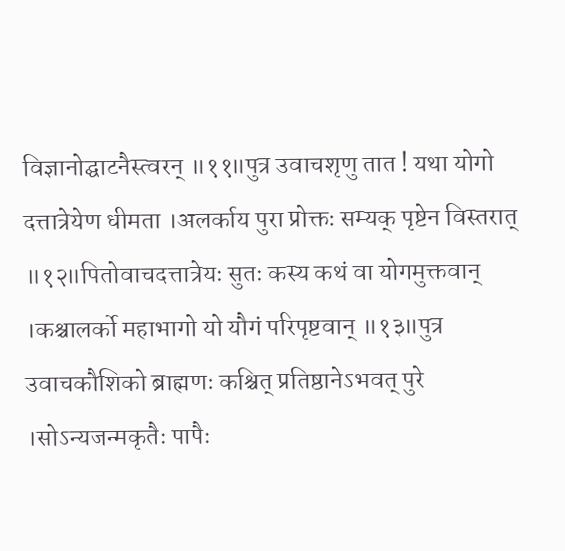विज्ञानोद्घाटनैस्त्वरन् ॥११॥पुत्र उवाचशृणु तात ! यथा योगो दत्तात्रेयेण धीमता ।अलर्काय पुरा प्रोक्तः सम्यक् पृष्टेन विस्तरात् ॥१२॥पितोवाचदत्तात्रेयः सुतः कस्य कथं वा योगमुक्तवान् ।कश्चालर्को महाभागो यो यौगं परिपृष्टवान् ॥१३॥पुत्र उवाचकौशिको ब्राह्मणः कश्चित् प्रतिष्ठानेऽभवत् पुरे ।सोऽन्यजन्मकृतैः पापैः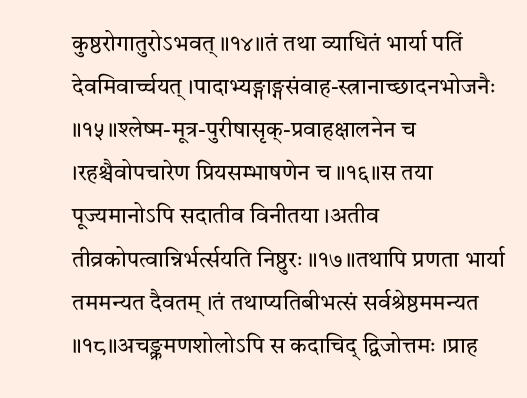कुष्ठरोगातुरोऽभवत् ॥१४॥तं तथा व्याधितं भार्या पतिं देवमिवार्च्चयत् ।पादाभ्यङ्गाङ्गसंवाह-स्त्रानाच्छादनभोजनैः ॥१५॥श्लेष्म-मूत्र-पुरीषासृक्-प्रवाहक्षालनेन च ।रहश्चैवोपचारेण प्रियसम्भाषणेन च ॥१६॥स तया पूज्यमानोऽपि सदातीव विनीतया ।अतीव तीव्रकोपत्वान्निर्भर्त्सयति निष्ठुरः ॥१७॥तथापि प्रणता भार्या तममन्यत दैवतम् ।तं तथाप्यतिबीभत्सं सर्वश्रेष्ठममन्यत ॥१८॥अचङ्क्रमणशोलोऽपि स कदाचिद् द्विजोत्तमः ।प्राह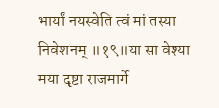भार्यां नयस्वेति त्वं मां तस्या निवेशनम् ॥१९॥या सा वेश्या मया दृष्टा राजमार्गे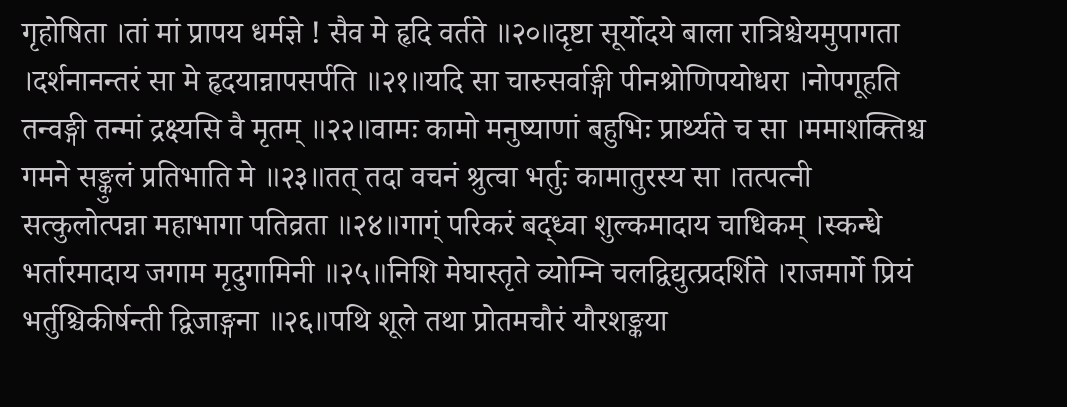गृहोषिता ।तां मां प्रापय धर्मज्ञे ! सैव मे हृदि वर्तते ॥२०॥दृष्टा सूर्योदये बाला रात्रिश्चेयमुपागता ।दर्शनानन्तरं सा मे हृदयान्नापसर्पति ॥२१॥यदि सा चारुसर्वाङ्गी पीनश्रोणिपयोधरा ।नोपगूहति तन्वङ्गी तन्मां द्रक्ष्यसि वै मृतम् ॥२२॥वामः कामो मनुष्याणां बहुभिः प्रार्थ्यते च सा ।ममाशक्तिश्च गमने सङ्कुलं प्रतिभाति मे ॥२३॥तत् तदा वचनं श्रुत्वा भर्तुः कामातुरस्य सा ।तत्पत्नी सत्कुलोत्पन्ना महाभागा पतिव्रता ॥२४॥गाग्ं परिकरं बद्ध्वा शुल्कमादाय चाधिकम् ।स्कन्धे भर्तारमादाय जगाम मृदुगामिनी ॥२५॥निशि मेघास्तृते व्योम्नि चलद्विद्युत्प्रदर्शिते ।राजमार्गे प्रियं भर्तुश्चिकीर्षन्ती द्विजाङ्गना ॥२६॥पथि शूले तथा प्रोतमचौरं यौरशङ्कया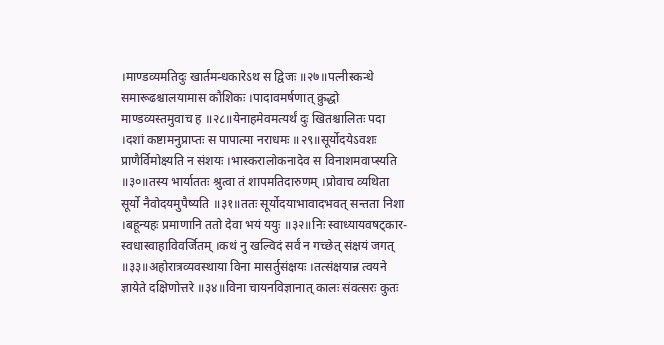।माण्डव्यमतिदुः खार्तमन्धकारेऽथ स द्विजः ॥२७॥पत्नीस्कन्धे समारूढश्चालयामास कौशिकः ।पादावमर्षणात् क्रुद्धो माण्डव्यस्तमुवाच ह ॥२८॥येनाहमेवमत्यर्थं दुः खितश्चालितः पदा ।दशां कष्टामनुप्राप्तः स पापात्मा नराधमः ॥२९॥सूर्योदयेऽवशः प्राणैर्विमोक्ष्यति न संशयः ।भास्करालोकनादेव स विनाशमवाप्स्यति ॥३०॥तस्य भार्याततः श्रुत्वा तं शापमतिदारुणम् ।प्रोवाच व्यथिता सूर्यो नैवोदयमुपैष्यति ॥३१॥ततः सूर्योदयाभावादभवत् सन्तता निशा ।बहून्यहः प्रमाणानि ततो देवा भयं ययुः ॥३२॥निः स्वाध्यायवषट्कार-स्वधास्वाहाविवर्जितम् ।कथं नु खल्विदं सर्वं न गच्छेत् संक्षयं जगत् ॥३३॥अहोरात्रव्यवस्थाया विना मासर्तुसंक्षयः ।तत्संक्षयान्न त्वयने ज्ञायेते दक्षिणोत्तरे ॥३४॥विना चायनविज्ञानात् कालः संवत्सरः कुतः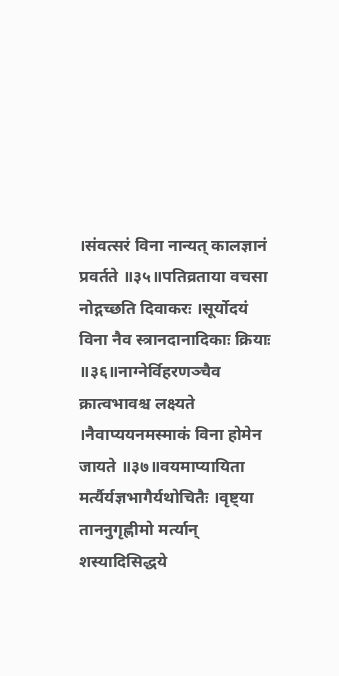।संवत्सरं विना नान्यत् कालज्ञानं प्रवर्तते ॥३५॥पतिव्रताया वचसा नोद्गच्छति दिवाकरः ।सूर्योदयं विना नैव स्त्रानदानादिकाः क्रियाः ॥३६॥नाग्नेर्विहरणञ्चैव क्रात्वभावश्च लक्ष्यते ।नैवाप्ययनमस्माकं विना होमेन जायते ॥३७॥वयमाप्यायिता मर्त्यैर्यज्ञभागैर्यथोचितैः ।वृष्ट्या ताननुगृह्णीमो मर्त्यान् शस्यादिसिद्धये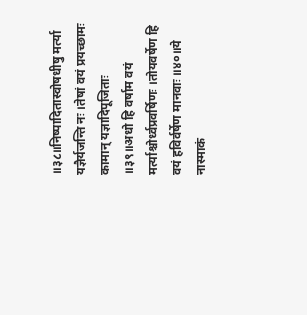॥३८॥निष्पादितास्वोषधीषु मर्त्या यज्ञैर्यजन्ति नः ।तेषां वयं प्रयच्छामः कामान् यज्ञादिपूजिताः ॥३९॥अधो हि वर्षाम वयं मर्त्याश्चोर्ध्वप्रवर्षिणः ।तोयवर्षेण हि वयं हविर्वर्षेण मानवाः ॥४०॥ये नास्माकं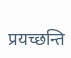प्रयच्छन्ति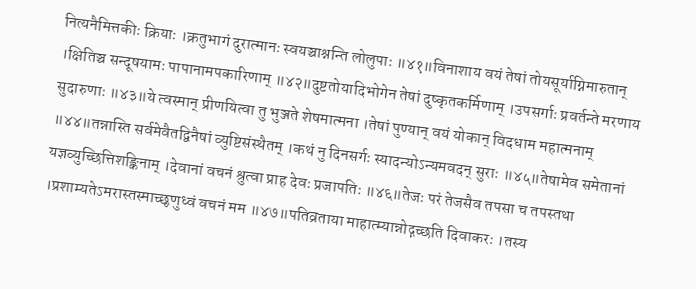नित्यनैमित्तकीः क्रियाः ।क्रतुभागं दुरात्मानः स्वयञ्चाश्नन्ति लोलुपाः ॥४१॥विनाशाय वयं तेषां तोयसूर्याग्निमारुतान् ।क्षितिञ्च सन्दूषयामः पापानामपकारिणाम् ॥४२॥दुष्टतोयादिभोगेन तेषां दुष्कृतकर्मिणाम् ।उपसर्गाः प्रवर्तन्ते मरणाय सुदारुणाः ॥४३॥ये त्वस्मान् प्रीणयित्वा तु भुञ्जते शेषमात्मना ।तेषां पुण्यान् वयं योकान् विदधाम महात्मनाम् ॥४४॥तन्नास्ति सर्वमेवैतद्विनैषां व्युष्टिसंस्थैतम् ।कथं नु दिनसर्गः स्यादन्योऽन्यमवदन् सुराः ॥४५॥तेषामेव समेतानां यज्ञव्युच्छित्तिशङ्किनाम् ।देवानां वचनं श्रुत्वा प्राह देवः प्रजापतिः ॥४६॥तेजः परं तेजसैव तपसा च तपस्तथा ।प्रशाम्यतेऽमरास्तस्माच्छृणुध्वं वचनं मम ॥४७॥पतिव्रताया माहात्म्यान्नोद्गच्छति दिवाकरः ।तस्य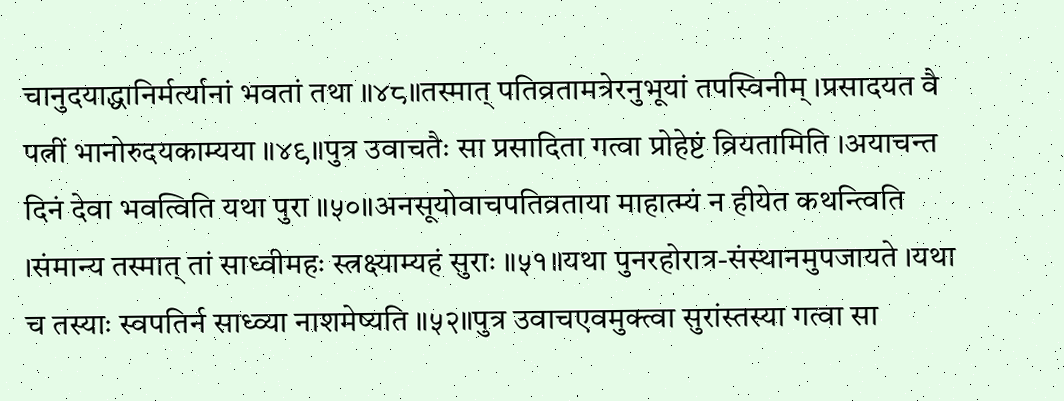चानुदयाद्धानिर्मर्त्यानां भवतां तथा ॥४८॥तस्मात् पतिव्रतामत्रेरनुभूयां तपस्विनीम् ।प्रसादयत वै पत्नीं भानोरुदयकाम्यया ॥४९॥पुत्र उवाचतैः सा प्रसादिता गत्वा प्रोहेष्टं व्रियतामिति ।अयाचन्त दिनं देवा भवत्विति यथा पुरा ॥५०॥अनसूयोवाचपतिव्रताया माहात्म्यं न हीयेत कथन्त्विति ।संमान्य तस्मात् तां साध्वीमहः स्त्रक्ष्याम्यहं सुराः ॥५१॥यथा पुनरहोरात्र-संस्थानमुपजायते ।यथा च तस्याः स्वपतिर्न साध्व्या नाशमेष्यति ॥५२॥पुत्र उवाचएवमुक्त्वा सुरांस्तस्या गत्वा सा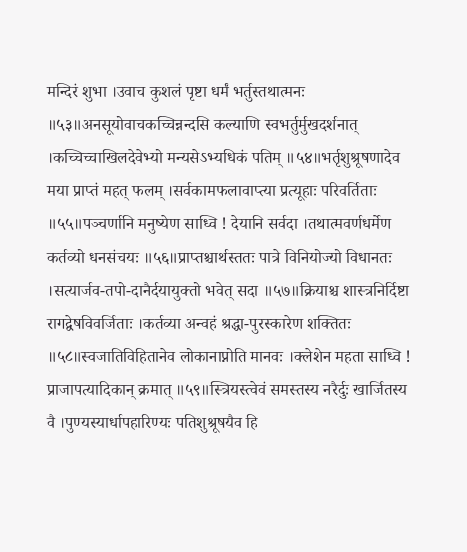मन्दिरं शुभा ।उवाच कुशलं पृष्टा धर्मं भर्तुस्तथात्मनः ॥५३॥अनसूयोवाचकच्चिन्नन्दसि कल्याणि स्वभर्तुर्मुखदर्शनात् ।कच्चिच्चाखिलदेवेभ्यो मन्यसेऽभ्यधिकं पतिम् ॥५४॥भर्तृशुश्रूषणादेव मया प्राप्तं महत् फलम् ।सर्वकामफलावाप्त्या प्रत्यूहाः परिवर्तिताः ॥५५॥पञ्चर्णानि मनुष्येण साध्वि ! देयानि सर्वदा ।तथात्मवर्णधर्मेण कर्तव्यो धनसंचयः ॥५६॥प्राप्तश्चार्थस्ततः पात्रे विनियोज्यो विधानतः ।सत्यार्जव-तपो-दानैर्दयायुक्तो भवेत् सदा ॥५७॥क्रियाश्च शास्त्रनिर्दिष्टा रागद्वेषविवर्जिताः ।कर्तव्या अन्वहं श्रद्धा-पुरस्कारेण शक्तितः ॥५८॥स्वजातिविहितानेव लोकानाप्नोति मानवः ।क्लेशेन महता साध्वि ! प्राजापत्यादिकान् क्रमात् ॥५९॥स्त्रियस्त्वेवं समस्तस्य नरैर्दुः खार्जितस्य वै ।पुण्यस्यार्धापहारिण्यः पतिशुश्रूषयैव हि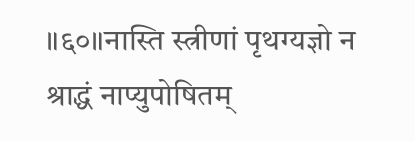॥६०॥नास्ति स्त्रीणां पृथग्यज्ञो न श्राद्धं नाप्युपोषितम्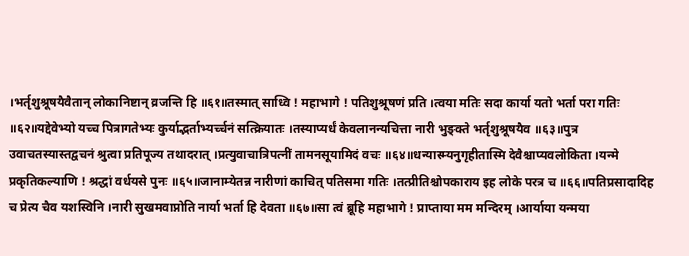।भर्तृशुश्रूषयैवैतान् लोकानिष्टान् व्रजन्ति हि ॥६१॥तस्मात् साध्वि ! महाभागे ! पतिशुश्रूषणं प्रति ।त्वया मतिः सदा कार्या यतो भर्ता परा गतिः ॥६२॥यद्देवेभ्यो यच्च पित्रागतेभ्यः कुर्याद्भर्ताभ्यर्च्चनं सत्क्रियातः ।तस्याप्यर्धं केवलानन्यचित्ता नारी भुङ्क्ते भर्तृशुश्रूषयैव ॥६३॥पुत्र उवाचतस्यास्तद्वचनं श्रुत्वा प्रतिपूज्य तथादरात् ।प्रत्युवाचात्रिपत्नीं तामनसूयामिदं वचः ॥६४॥धन्यास्म्यनुगृहीतास्मि देवैश्चाप्यवलोकिता ।यन्मे प्रकृतिकल्याणि ! श्रद्धां वर्धयसे पुनः ॥६५॥जानाम्येतन्न नारीणां काचित् पतिसमा गतिः ।तत्प्रीतिश्चोपकाराय इह लोके परत्र च ॥६६॥पतिप्रसादादिह च प्रेत्य चैव यशस्विनि ।नारी सुखमवाप्नोति नार्या भर्ता हि देवता ॥६७॥सा त्वं ब्रूहि महाभागे ! प्राप्ताया मम मन्दिरम् ।आर्याया यन्मया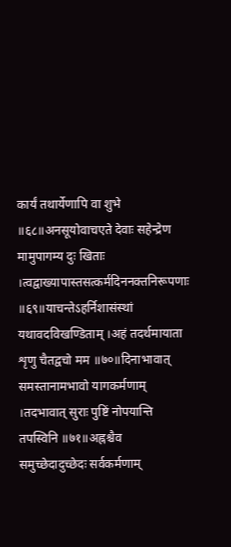कार्यं तथार्येणापि वा शुभे ॥६८॥अनसूयोवाचएते देवाः सहेन्द्रेण मामुपागम्य दुः खिताः ।त्वद्वाख्यापास्तसत्कर्मदिननक्तनिरूपणाः ॥६९॥याचन्तेऽहर्निशासंस्थां यथावदविखण्डिताम् ।अहं तदर्थमायाता शृणु चैतद्वचो मम ॥७०॥दिनाभावात् समस्तानामभावो यागकर्मणाम् ।तदभावात् सुराः पुष्टिं नोपयान्ति तपस्विनि ॥७१॥अह्नश्चैव समुच्छेदादुच्छेदः सर्वकर्मणाम्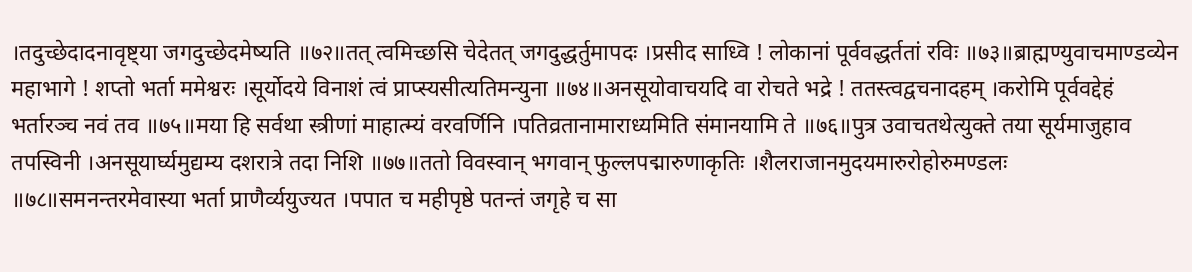।तदुच्छेदादनावृष्ट्या जगदुच्छेदमेष्यति ॥७२॥तत् त्वमिच्छसि चेदेतत् जगदुद्धर्तुमापदः ।प्रसीद साध्वि ! लोकानां पूर्ववद्धर्ततां रविः ॥७३॥ब्राह्मण्युवाचमाण्डव्येन महाभागे ! शप्तो भर्ता ममेश्वरः ।सूर्योदये विनाशं त्वं प्राप्स्यसीत्यतिमन्युना ॥७४॥अनसूयोवाचयदि वा रोचते भद्रे ! ततस्त्वद्वचनादहम् ।करोमि पूर्ववद्देहं भर्तारञ्च नवं तव ॥७५॥मया हि सर्वथा स्त्रीणां माहात्म्यं वरवर्णिनि ।पतिव्रतानामाराध्यमिति संमानयामि ते ॥७६॥पुत्र उवाचतथेत्युक्ते तया सूर्यमाजुहाव तपस्विनी ।अनसूयार्घ्यमुद्यम्य दशरात्रे तदा निशि ॥७७॥ततो विवस्वान् भगवान् फुल्लपद्मारुणाकृतिः ।शैलराजानमुदयमारुरोहोरुमण्डलः ॥७८॥समनन्तरमेवास्या भर्ता प्राणैर्व्ययुज्यत ।पपात च महीपृष्ठे पतन्तं जगृहे च सा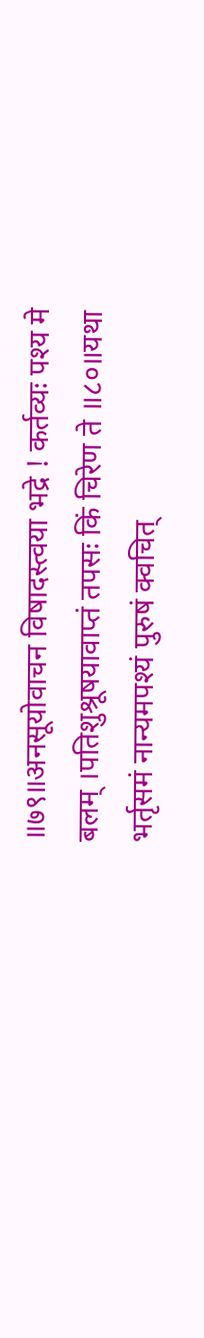॥७९॥अनसूयोवाचन विषादस्त्वया भद्रे ! कर्तव्यः पश्य मे बलम् ।पतिशुश्रूषयावाप्तं तपसः किं चिरेण ते ॥८०॥यथा भर्तृसमं नान्यमपश्यं पुरुषं क्वचित्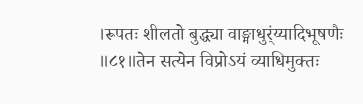।रूपतः शीलतो बुद्ध्या वाङ्माधुर्ंय्यादिभूषणैः ॥८१॥तेन सत्येन विप्रोऽयं व्याधिमुक्तः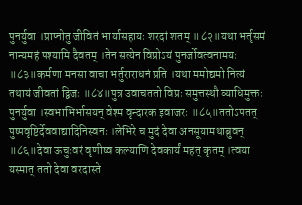पुनर्युवा ।प्राप्नोतु जीवितं भार्यासहायः शरदां शतम् ॥८२॥यथा भर्तृसमं नान्यमहं पश्यामि दैवतम् ।तेन सत्येन विप्रोऽयं पुनर्जोवत्वनामयः ॥८३॥कर्मणा मनसा वाचा भर्तुराराधनं प्रति ।यथा ममोद्यमो नित्यं तथायं जीवतां द्विजः ॥८४॥पुत्र उवाचततो विप्रः समुत्तस्थौ व्याधिमुक्तः पुनर्युवा ।स्वभाभिर्भासयन् वेश्म वृन्दारक इवाजरः ॥८५॥ततोऽपतत् पुष्पवृष्टिर्देववाद्यादिनिस्वनः ।लेभिरे च मुदं देवा अनसूयामथाब्रुवन् ॥८६॥देवा ऊचुःवरं वृणीष्व कल्याणि देवकार्यं महत् कृतम् ।त्वया यस्मात् ततो देवा वरदास्ते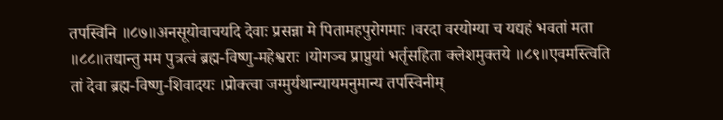तपस्विनि ॥८७॥अनसूयोवाचयदि देवाः प्रसन्ना मे पितामहपुरोगमाः ।वरदा वरयोग्या च यद्यहं भवतां मता ॥८८॥तद्यान्तु मम पुत्रत्वं ब्रह्म-विष्णु-महेश्वराः ।योगञ्च प्राप्नुयां भर्तृसहिता क्लेशमुक्तये ॥८९॥एवमस्त्विति तां देवा ब्रह्म-विष्णु-शिवादयः ।प्रोक्त्वा जग्मुर्यथान्यायमनुमान्य तपस्विनीम्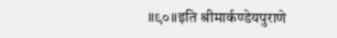॥९०॥इति श्रीमार्कण्डेयपुराणे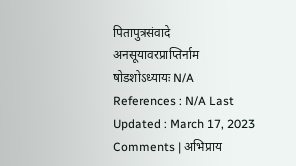पितापुत्रसंवादे अनसूयावरप्राप्तिर्नाम षोडशोऽध्यायः N/A References : N/A Last Updated : March 17, 2023 Comments | अभिप्राय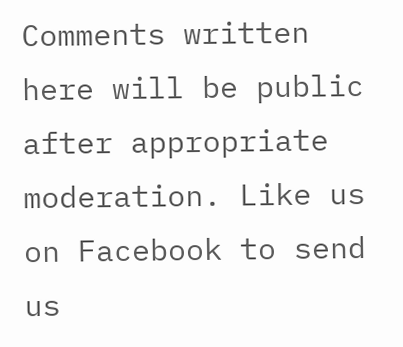Comments written here will be public after appropriate moderation. Like us on Facebook to send us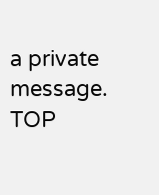a private message. TOP